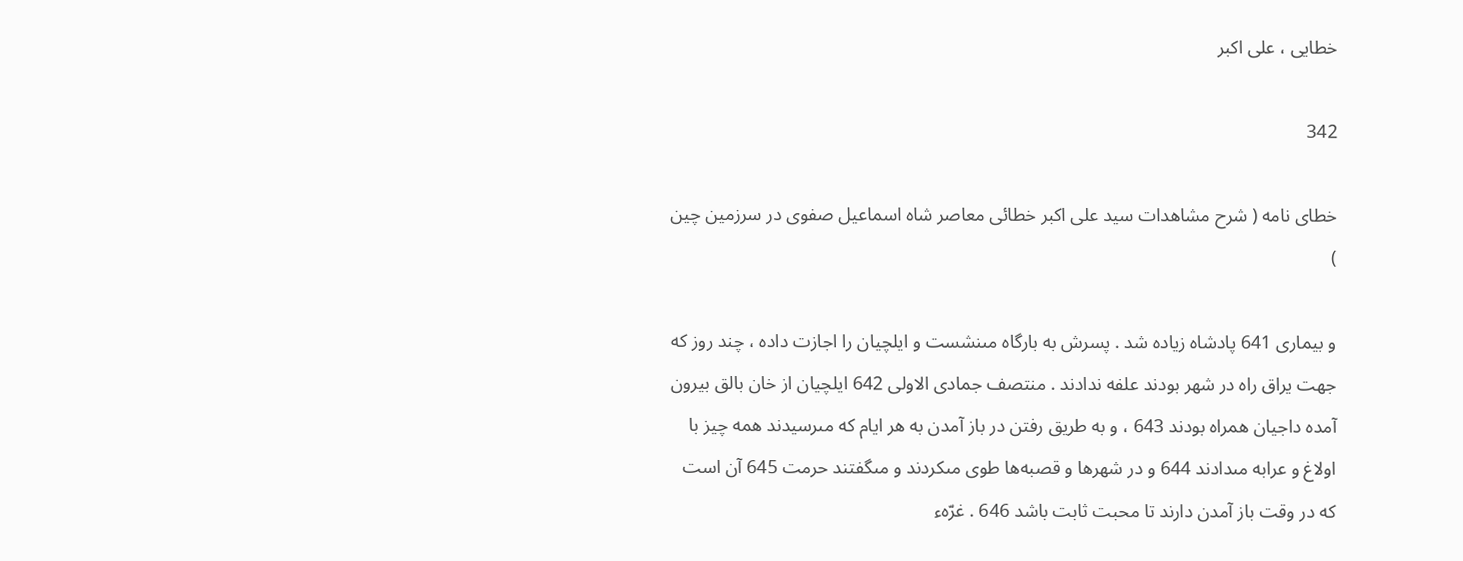خطايى ، على اكبر

342

خطاى نامه ( شرح مشاهدات سيد على اكبر خطائى معاصر شاه اسماعيل صفوى در سرزمين چين )

و بيمارى 641 پادشاه زياده شد . پسرش به بارگاه مىنشست و ايلچيان را اجازت داده ، چند روز كه جهت يراق راه در شهر بودند علفه ندادند . منتصف جمادى الاولى 642 ايلچيان از خان بالق بيرون آمده داجيان همراه بودند 643 ، و به طريق رفتن در باز آمدن به هر ايام كه مىرسيدند همه چيز با اولاغ و عرابه مىدادند 644 و در شهرها و قصبه‌ها طوى مىكردند و مىگفتند حرمت 645 آن است كه در وقت باز آمدن دارند تا محبت ثابت باشد 646 . غرّهء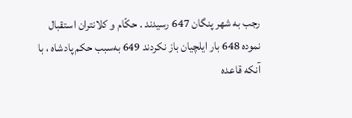رجب به شهر پنگان 647 رسيدند . حكّام و كلانتران استقبال نموده 648 بار ايلچيان باز نكردند 649 به‌سبب حكم پادشاه ، با آنكه قاعده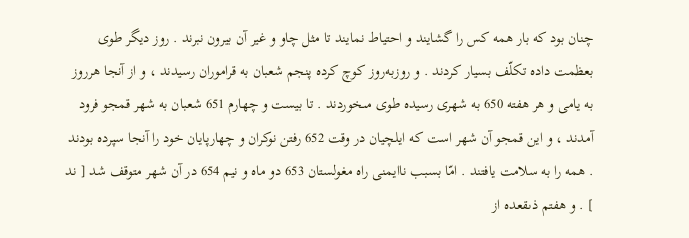چنان بود كه بار همه كس را گشايند و احتياط نمايند تا مثل چاو و غير آن بيرون نبرند . روز ديگر طوى بعظمت داده تكلّف بسيار كردند . و روزبه‌روز كوچ كرده پنجم شعبان به قراموران رسيدند ، و از آنجا هرروز به يامى و هر هفته 650 به شهرى رسيده طوى مىخوردند . تا بيست و چهارم 651 شعبان به شهر قمجو فرود آمدند ، و اين قمجو آن شهر است كه ايلچيان در وقت 652 رفتن نوكران و چهارپايان خود را آنجا سپرده بودند . همه را به سلامت يافتند . امّا بسبب ناايمنى راه مغولستان 653 دو ماه و نيم 654 در آن شهر متوقف شد [ ند ] . و هفتم ذىقعده از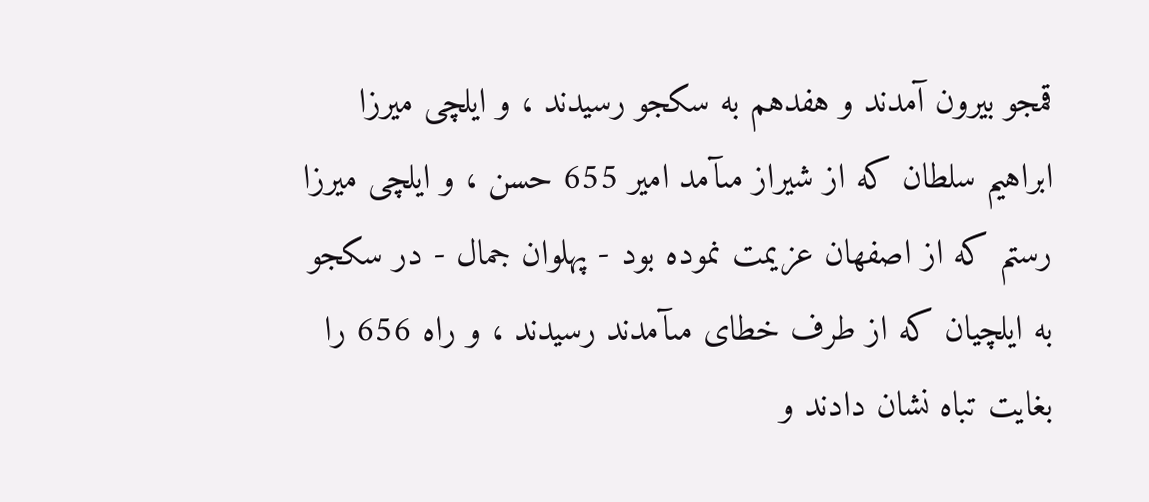قمجو بيرون آمدند و هفدهم به سكجو رسيدند ، و ايلچى ميرزا ابراهيم سلطان كه از شيراز مىآمد امير 655 حسن ، و ايلچى ميرزا رستم كه از اصفهان عزيمت نموده بود - پهلوان جمال - در سكجو به ايلچيان كه از طرف خطاى مىآمدند رسيدند ، و راه 656 را بغايت تباه نشان دادند و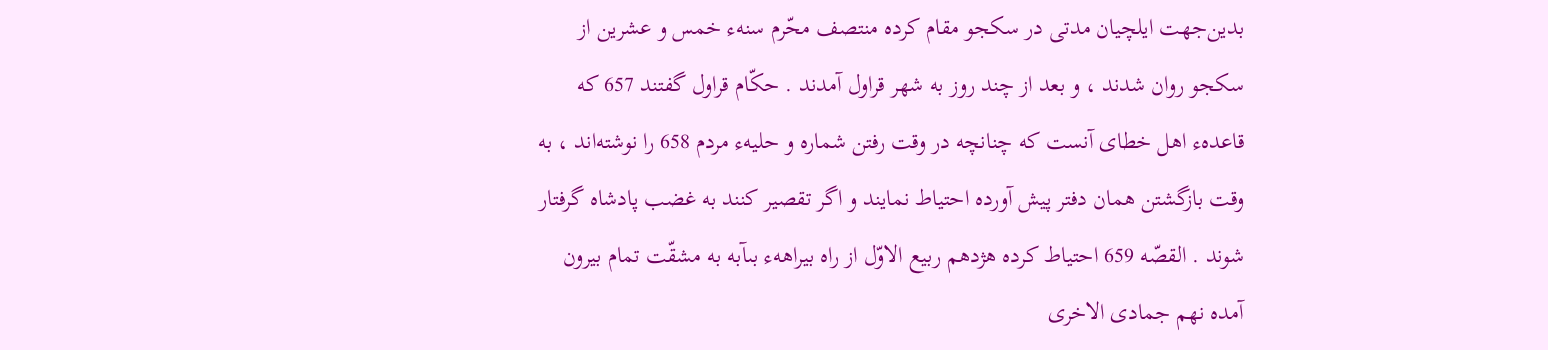بدين‌جهت ايلچيان مدتى در سكجو مقام كرده منتصف محّرم سنهء خمس و عشرين از سكجو روان شدند ، و بعد از چند روز به شهر قراول آمدند . حكّام قراول گفتند 657 كه قاعدهء اهل خطاى آنست كه چنانچه در وقت رفتن شماره و حليهء مردم 658 را نوشته‌اند ، به وقت بازگشتن همان دفتر پيش آورده احتياط نمايند و اگر تقصير كنند به غضب پادشاه گرفتار شوند . القصّه 659 احتياط كرده هژدهم ربيع الاوّل از راه بيراههء بىآبه به مشقّت تمام بيرون آمده نهم جمادى الاخرى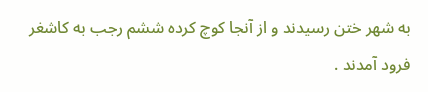به شهر ختن رسيدند و از آنجا كوچ كرده ششم رجب به كاشغر فرود آمدند .